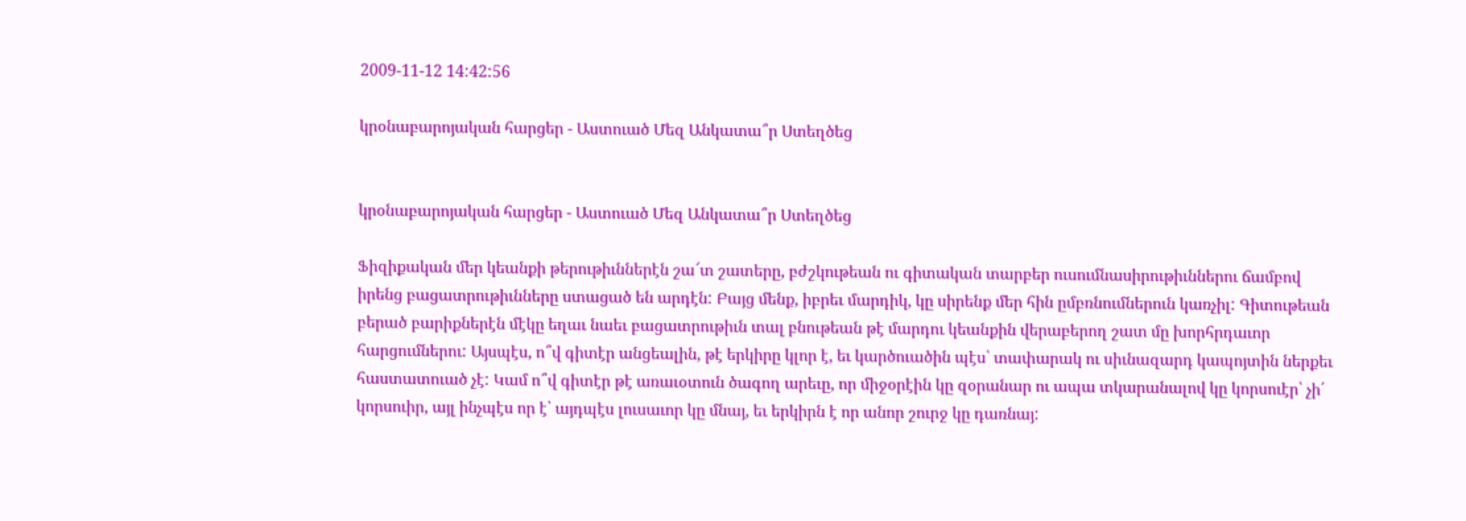2009-11-12 14:42:56

կրօնաբարոյական հարցեր - Աստուած Մեզ Անկատա՞ր Ստեղծեց


կրօնաբարոյական հարցեր - Աստուած Մեզ Անկատա՞ր Ստեղծեց

Ֆիզիքական մեր կեանքի թերութիւններէն շա՜տ շատերը, բժշկութեան ու գիտական տարբեր ուսումնասիրութիւններու ճամբով իրենց բացատրութիւնները ստացած են արդէն: Բայց մենք, իբրեւ մարդիկ, կը սիրենք մեր հին ըմբռնումներուն կառչիլ: Գիտութեան բերած բարիքներէն մէկը եղաւ նաեւ բացատրութիւն տալ բնութեան թէ մարդու կեանքին վերաբերող շատ մը խորհրդաւոր հարցումներու: Այսպէս, ո՞վ գիտէր անցեալին, թէ երկիրը կլոր է, եւ կարծուածին պէս՝ տափարակ ու սիւնազարդ կապոյտին ներքեւ հաստատուած չէ: Կամ ո՞վ գիտէր թէ առաւօտուն ծագող արեւը, որ միջօրէին կը զօրանար ու ապա տկարանալով կը կորսուէր՝ չի՛ կորսուիր, այլ ինչպէս որ է՝ այդպէս լուսաւոր կը մնայ, եւ երկիրն է որ անոր շուրջ կը դառնայ: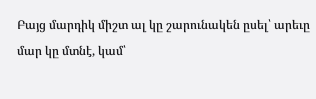Բայց մարդիկ միշտ ալ կը շարունակեն ըսել՝ արեւը մար կը մտնէ, կամ՝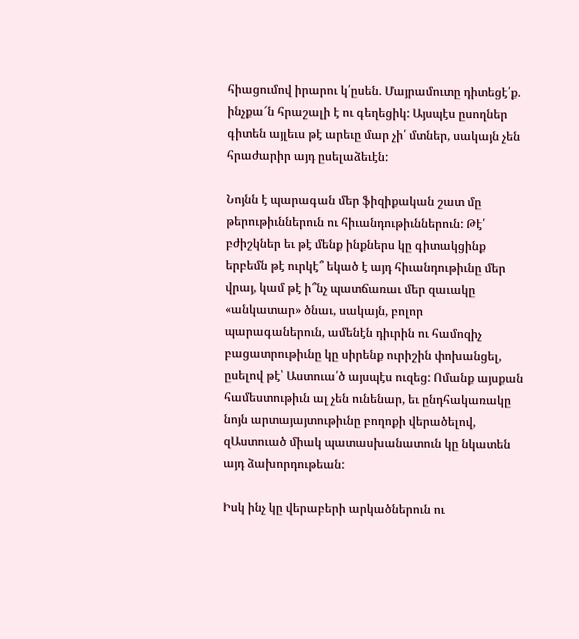հիացումով իրարու կ՛ըսեն. Մայրամուտը դիտեցէ՛ք. ինչքա՜ն հրաշալի է ու գեղեցիկ: Այսպէս ըսողներ գիտեն այլեւս թէ արեւը մար չի՛ մտներ, սակայն չեն հրաժարիր այդ ըսելաձեւէն:

Նոյնն է պարագան մեր ֆիզիքական շատ մը թերութիւններուն ու հիւանդութիւններուն: Թէ՛ բժիշկներ եւ թէ մենք ինքներս կը գիտակցինք երբեմն թէ ուրկէ՞ եկած է այդ հիւանդութիւնը մեր վրայ, կամ թէ ի՞նչ պատճառաւ մեր զաւակը «անկատար» ծնաւ, սակայն, բոլոր պարագաներուն, ամենէն դիւրին ու համոզիչ բացատրութիւնը կը սիրենք ուրիշին փոխանցել, ըսելով թէ՝ Աստուա՛ծ այսպէս ուզեց: Ոմանք այսքան համեստութիւն ալ չեն ունենար, եւ ընդհակառակը նոյն արտայայտութիւնը բողոքի վերածելով, զԱստուած միակ պատասխանատուն կը նկատեն այդ ձախորդութեան:

Իսկ ինչ կը վերաբերի արկածներուն ու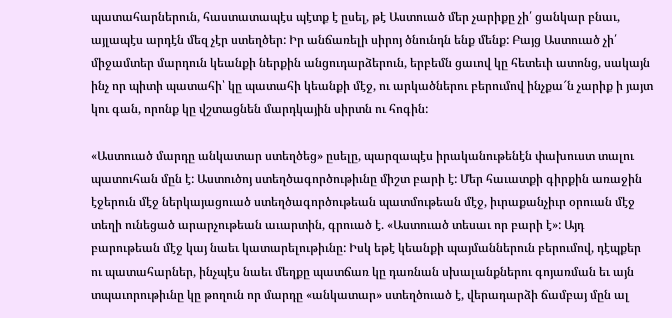պատահարներուն, հաստատապէս պէտք է ըսել, թէ Աստուած մեր չարիքը չի՛ ցանկար բնաւ, այլապէս արդէն մեզ չէր ստեղծեր: Իր անճառելի սիրոյ ծնունդն ենք մենք: Բայց Աստուած չի՛ միջամտեր մարդուն կեանքի ներքին անցուդարձերուն, երբեմն ցաւով կը հետեւի ատոնց, սակայն ինչ որ պիտի պատահի՝ կը պատահի կեանքի մէջ, ու արկածներու բերումով ինչքա՜ն չարիք ի յայտ կու գան, որոնք կը վշտացնեն մարդկային սիրտն ու հոգին:

«Աստուած մարդը անկատար ստեղծեց» ըսելը, պարզապէս իրականութենէն փախուստ տալու պատուհան մըն է: Աստուծոյ ստեղծագործութիւնը միշտ բարի է: Մեր հաւատքի գիրքին առաջին էջերուն մէջ ներկայացուած ստեղծագործութեան պատմութեան մէջ, իւրաքանչիւր օրուան մէջ տեղի ունեցած արարչութեան աւարտին, գրուած է. «Աստուած տեսաւ որ բարի է»: Այդ բարութեան մէջ կայ նաեւ կատարելութիւնը: Իսկ եթէ կեանքի պայմաններուն բերումով, դէպքեր ու պատահարներ, ինչպէս նաեւ մեղքը պատճառ կը դառնան սխալանքներու գոյառման եւ այն տպաւորութիւնը կը թողուն որ մարդը «անկատար» ստեղծուած է, վերադարձի ճամբայ մըն ալ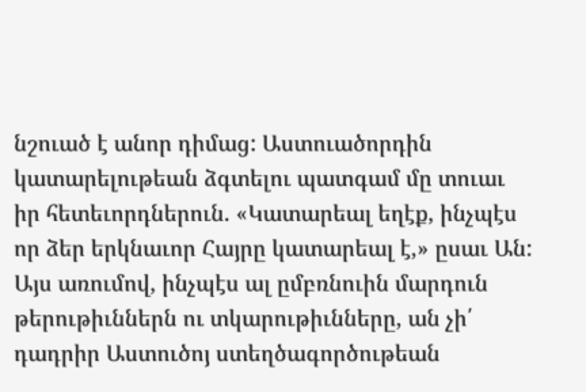նշուած է անոր դիմաց: Աստուածորդին կատարելութեան ձգտելու պատգամ մը տուաւ իր հետեւորդներուն. «Կատարեալ եղէք, ինչպէս որ ձեր երկնաւոր Հայրը կատարեալ է,» ըսաւ Ան: Այս առումով, ինչպէս ալ ըմբռնուին մարդուն թերութիւններն ու տկարութիւնները, ան չի՛ դադրիր Աստուծոյ ստեղծագործութեան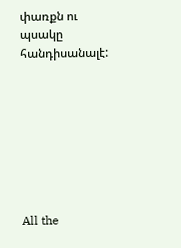փառքն ու պսակը հանդիսանալէ:








All the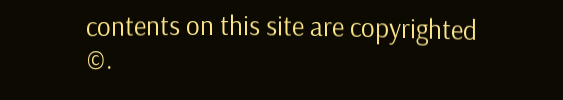contents on this site are copyrighted ©.